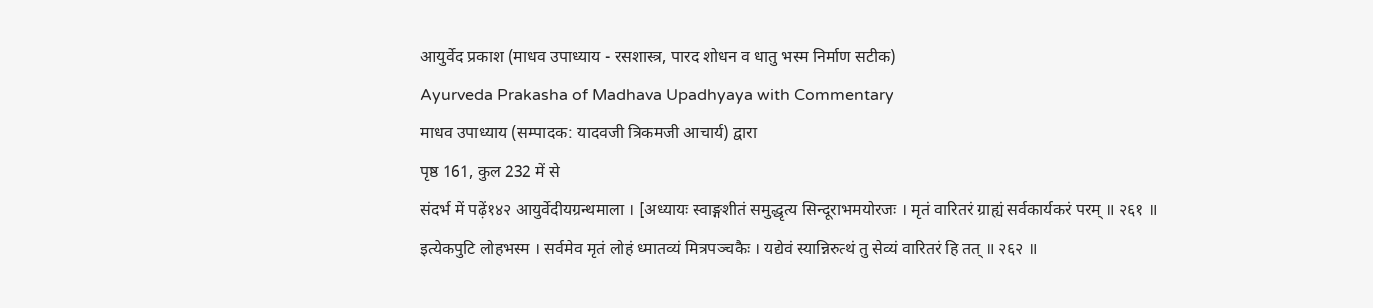आयुर्वेद प्रकाश (माधव उपाध्याय - रसशास्त्र, पारद शोधन व धातु भस्म निर्माण सटीक)
Ayurveda Prakasha of Madhava Upadhyaya with Commentary
माधव उपाध्याय (सम्पादक: यादवजी त्रिकमजी आचार्य) द्वारा
पृष्ठ 161, कुल 232 में से
संदर्भ में पढ़ें१४२ आयुर्वेदीयग्रन्थमाला । [अध्यायः स्वाङ्गशीतं समुद्धृत्य सिन्दूराभमयोरजः । मृतं वारितरं ग्राह्यं सर्वकार्यकरं परम् ॥ २६१ ॥ इत्येकपुटि लोहभस्म । सर्वमेव मृतं लोहं ध्मातव्यं मित्रपञ्चकैः । यद्येवं स्यान्निरुत्थं तु सेव्यं वारितरं हि तत् ॥ २६२ ॥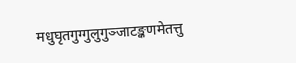मधुघृतगुग्गुलुगुञ्जाटङ्कणमेतत्तु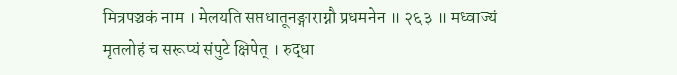मित्रपञ्चकं नाम । मेलयति सप्तधातूनङ्गाराग्नौ प्रधमनेन ॥ २६३ ॥ मध्वाज्यं मृतलोहं च सरूप्यं संपुटे क्षिपेत् । रुद्धा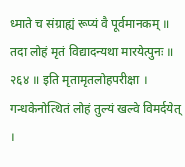ध्माते च संग्राह्यं रूप्यं वै पूर्वमानकम् ॥ तदा लोहं मृतं विद्यादन्यथा मारयेत्पुनः ॥ २६४ ॥ इति मृतामृतलोहपरीक्षा । गन्धकेनोत्थितं लोहं तुल्यं खल्वे विमर्दयेत् ।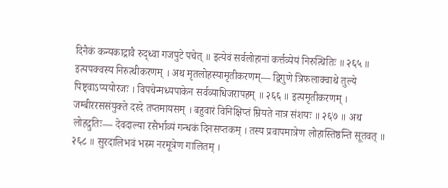दिनैकं कन्यकाद्रावै रुद्ध्वा गजपुटे पचेत् ॥ इत्येवं सर्वलोहानां कर्त्तव्येयं निरुत्थितिः ॥ २६५ ॥ इत्यपक्वस्य निरुत्थीकरणम् । अथ मृतलोहस्यामृतीकरणम्— द्विगुणे त्रिफलाक्वाथे तुल्ये पिष्ट्वाऽप्ययोरजः । विपचेन्मध्यपाकेन सर्वव्याधिजरापहम् ॥ २६६ ॥ इत्यमृतीकरणम् । जम्बीररससंयुक्ते दरदे तप्तमायसम् । बहुवारं विनिक्षिप्तं म्रियते नात्र संशयः ॥ २६७ ॥ अथ लोहद्रुतिः— देवदाल्या रसैर्भाव्यं गन्धकं दिनसप्तकम् । तस्य प्रवापमात्रेण लोहास्तिष्ठन्ति सूतवत् ॥ २६८ ॥ सुरदालिभवं भस्म नरमूत्रेण गालितम् ।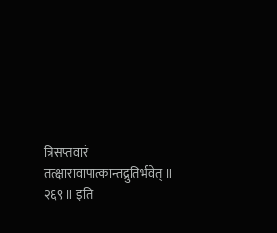त्रिसप्तवारं तत्क्षारावापात्कान्तद्रुतिर्भवेत् ॥ २६९ ॥ इति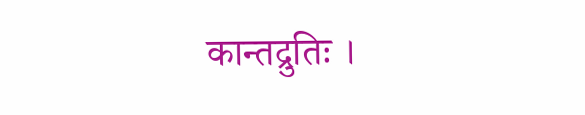कान्तद्रुतिः ।